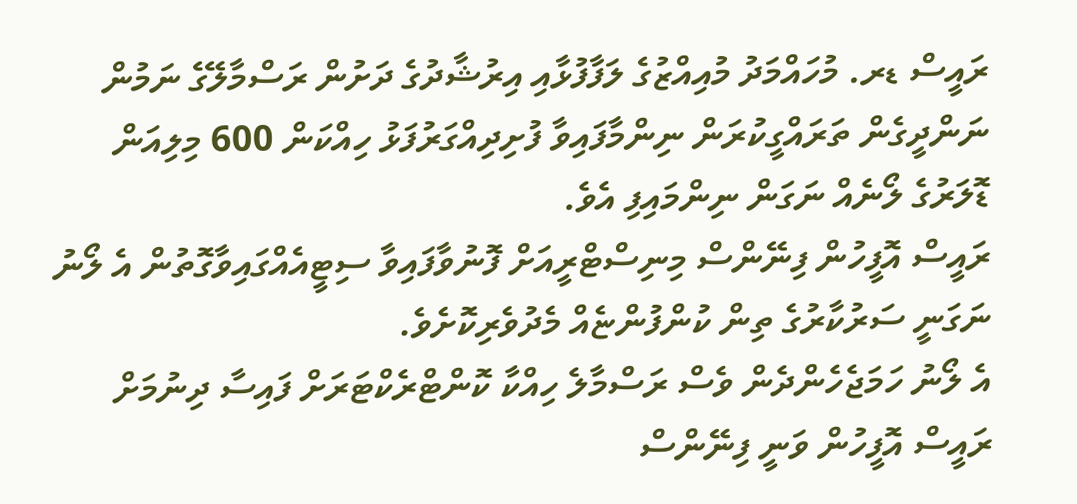ރައީސް ޑރ. މުހައްމަދު މުއިއްޒުގެ ލަފާފުޅާއި އިރުޝާދުގެ ދަށުން ރަސްމާލޭގެ ނަމުން ނަންދީގެން ތަރައްގީކުރަން ނިންމާފައިވާ ފުށިދިއްގަރުފަޅު ހިއްކަން 600 މިލިއަން ޑޮލަރުގެ ލޯނެއް ނަގަން ނިންމައިފި އެވެ.
ރައީސް އޮފީހުން ފިނޭންސް މިނިސްޓްރީއަށް ފޮނުވާފައިވާ ސިޓީއެއްގައިވާގޮތުން އެ ލޯނު ނަގަނީ ސަރުކާރުގެ ތިން ކުންފުންޏެއް މެދުވެރިކޮށެވެ.
އެ ލޯނު ހަމަޖެހެންދެން ވެސް ރަސްމާލެ ހިއްކާ ކޮންޓްރެކްޓަރަށް ފައިސާ ދިނުމަށް ރައީސް އޮފީހުން ވަނީ ފިނޭންސް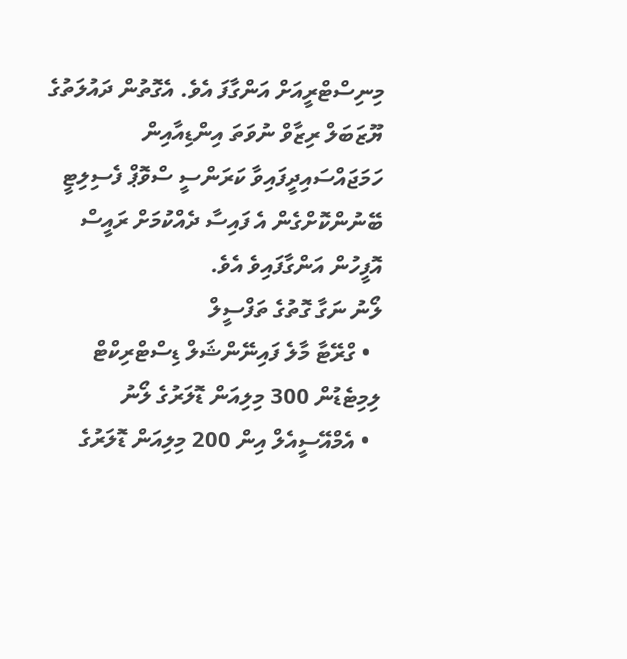މިނިސްޓްރީއަށް އަންގާފަ އެވެ. އެގޮތުން ދައުލަތުގެ ޔޫޒަބަލް ރިޒާވް ނުވަތަ އިންޑިއާއިން ހަމަޖައްސައިދީފައިވާ ކަރަންސީ ސްވޮޕް ފެސިލިޓީ ބޭނުންކޮށްގެން އެ ފައިސާ ދެއްކުމަށް ރައީސް އޮފީހުން އަންގާފައިވެ އެވެ.
ލޯނު ނަގާ ގޮތުގެ ތަފްސީލް
  • ގްރޭޓާ މާލެ ފައިނޭންޝަލް ޑިސްޓްރިކްޓް ލިމިޓެޑުން 300 މިލިއަން ޑޮލަރުގެ ލޯނު
  • އެމްއޭސީއެލް އިން 200 މިލިއަން ޑޮލަރުގެ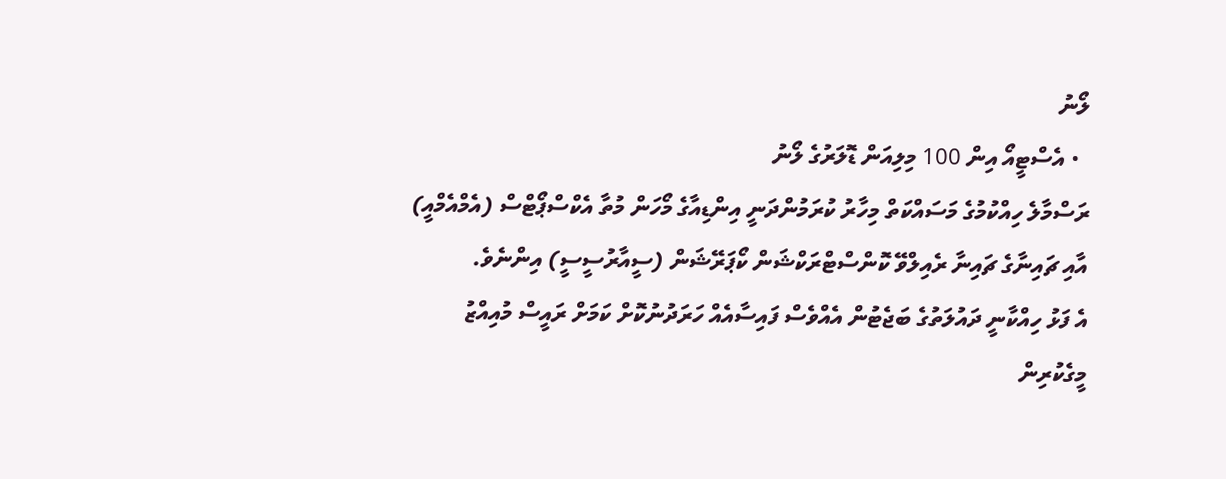ލޯނު
  • އެސްޓީއޯ އިން 100 މިލިއަން ޑޮލަރުގެ ލޯނު
ރަސްމާލެ ހިއްކުމުގެ މަސައްކަތް މިހާރު ކުރަމުންދަނީ އިންޑިއާގެ މޯހަން މުތާ އެކްސްޕޯޓްސް (އެމްއެމްއީ) އާއި ޗައިނާގެ ޗައިނާ ރެއިލްވޭ ކޮންސްޓްރަކްޝަން ކޯޕަރޭޝަން (ސީއާރުސީސީ) އިންނެވެ.
އެ ފަޅު ހިއްކާނީ ދައުލަތުގެ ބަޖެޓުން އެއްވެސް ފައިސާއެއް ހަރަދުނުކޮށް ކަމަށް ރައީސް މުއިއްޒު މީގެކުރިން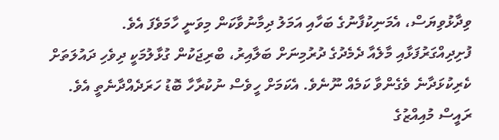ވިދާޅުވިޔަސް، އެމަނިކުފާނުގެ ބަހާއި އަމަލު ދިމާނުވާކަން މިވަނީ ހާމަވެފަ އެވެ.
ފުށިދިއްގަރުފަޅާއި މާލެއާ ދެމެދުގެ ދުރުމިނަށް ބަލާއިރު، ބްރިޖަކުން ގުޅާލުމަކީ ދިވެހި ދައުލަތަށް ކެރިކުޅަދާނެ ވެގެންވާ ކަމެއް ނޫނެވެ. އެކަމަށް ހީވެސް ނުކުރާހާ ބޮޑު ހަރަދެއްދާނެތީ އެވެ.
ރައީސް މުއިއްޒުގެ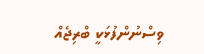ވިސްނުންފުޅަކީ ބްރިޖެއް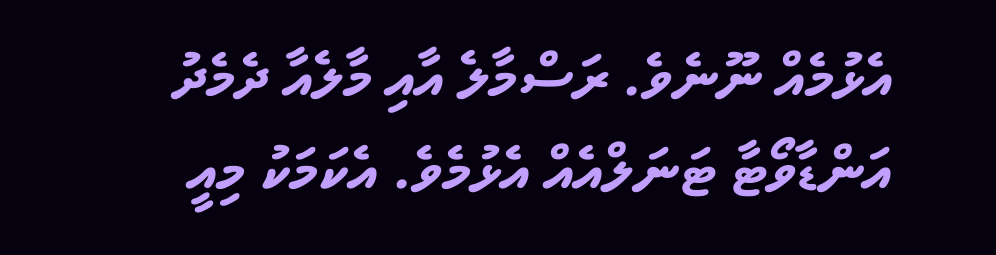އެޅުމެއް ނޫނެވެ. ރަސްމާލެ އާއި މާލެއާ ދެމެދު އަންޑާވޯޓާ ޓަނަލްއެއް އެޅުމެވެ. އެކަމަކު މިއީ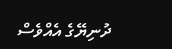ދުނިޔޭގެ އެއްވެސް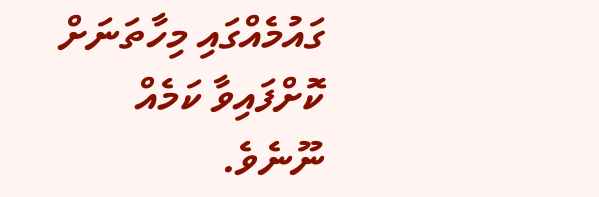ގައުމެއްގައި މިހާތަނަށް ކޮށްފައިވާ ކަމެއް ނޫނެވެ.